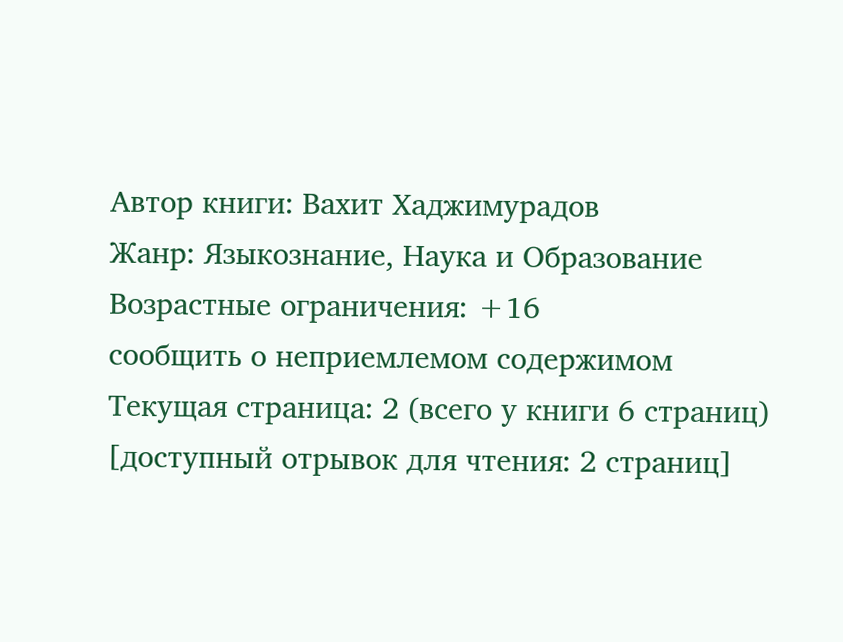Автор книги: Вахит Хаджимурадов
Жанр: Языкознание, Наука и Образование
Возрастные ограничения: +16
сообщить о неприемлемом содержимом
Текущая страница: 2 (всего у книги 6 страниц) [доступный отрывок для чтения: 2 страниц]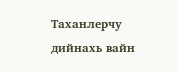Таханлерчу дийнахь вайн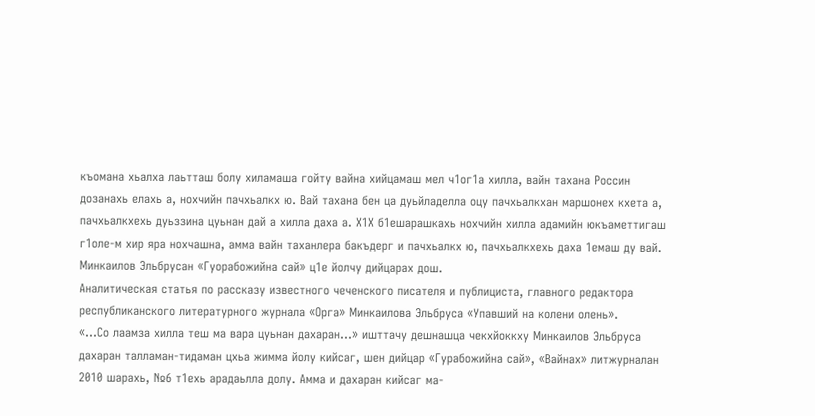къомана хьалха лаьтташ болу хиламаша гойту вайна хийцамаш мел ч1ог1а хилла, вайн тахана Россин дозанахь елахь а, нохчийн пачхьалкх ю. Вай тахана бен ца дуьйладелла оцу пачхьалкхан маршонех кхета а, пачхьалкхехь дуьззина цуьнан дай а хилла даха а. Х1Х б1ешарашкахь нохчийн хилла адамийн юкъаметтигаш г1оле-м хир яра нохчашна, амма вайн таханлера бакъдерг и пачхьалкх ю, пачхьалкхехь даха 1емаш ду вай.
Минкаилов Эльбрусан «Гуорабожийна сай» ц1е йолчу дийцарах дош.
Аналитическая статья по рассказу известного чеченского писателя и публициста, главного редактора республиканского литературного журнала «Орга» Минкаилова Эльбруса «Упавший на колени олень».
«…Со лаамза хилла теш ма вара цуьнан дахаран…» ишттачу дешнашца чекхйоккху Минкаилов Эльбруса дахаран талламан-тидаман цхьа жимма йолу кийсаг, шен дийцар «Гурабожийна сай», «Вайнах» литжурналан 2010 шарахь, №6 т1ехь арадаьлла долу. Амма и дахаран кийсаг ма-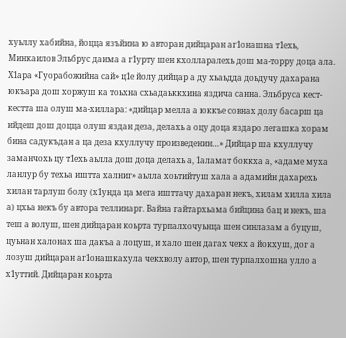хуьллу хабийна, йоцца язъйина ю авторан дийцаран аг1онашна т1ехь, Минкаилов Эльбрус даима а г1урту шен кхолларалехь дош ма-торру доца ала. Х1ара «Гуорабожийна сай» ц1е йолу дийцар а ду хьаьдда доьдучу дахарана юкъара дош хоржуш ка тоьхна схьадаьккхина яздича санна. Эльбруса кест-кестта ша олуш ма-хиллара: «дийцар мелла а юккъе совнах долу басарш ца ийдеш дош доцца олуш яздан деза, делахь а оцу доца яздаро легашка хорам бина садукъдан а ца деза кхуллучу произведенин…» Дийцар ша кхуллучу заманчохь цу т1ехь аьлла дош доца делахь а, 1аламат боккха а, «адаме муха ланлур бу техьа иштта халниг» аьлла хоьтийтуш хала а адамийн дахарехь хилан тарлуш болу (х1унда ца мега ишттачу дахаран некъ, хилам хилла хила а) цхьа некъ бу автора теллинарг. Вайна гайтархьама бийцина бац и некъ, ша теш а волуш, шен дийцаран коьрта турпалхочуьнца шен синлазам а буцуш, цуьнан халонах ша дакъа а лоцуш, и хало шен дагах чекх а йокхуш, дог а лозуш дийцаран аг1онашкахула чекхволу автор, шен турпалхошна улло а х1уттий. Дийцаран коьрта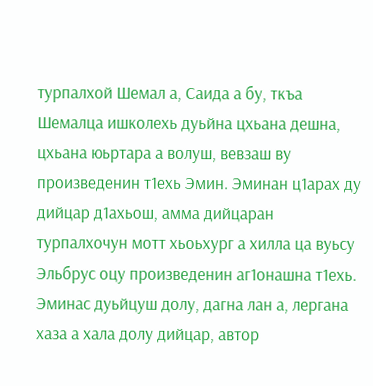турпалхой Шемал а, Саида а бу, ткъа Шемалца ишколехь дуьйна цхьана дешна, цхьана юьртара а волуш, вевзаш ву произведенин т1ехь Эмин. Эминан ц1арах ду дийцар д1ахьош, амма дийцаран турпалхочун мотт хьоьхург а хилла ца вуьсу Эльбрус оцу произведенин аг1онашна т1ехь. Эминас дуьйцуш долу, дагна лан а, лергана хаза а хала долу дийцар, автор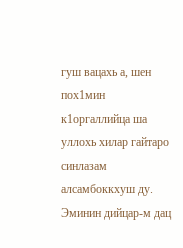гуш вацахь а, шен пох1мин к1оргаллийца ша уллохь хилар гайтаро синлазам алсамбоккхуш ду. Эминин дийцар-м дац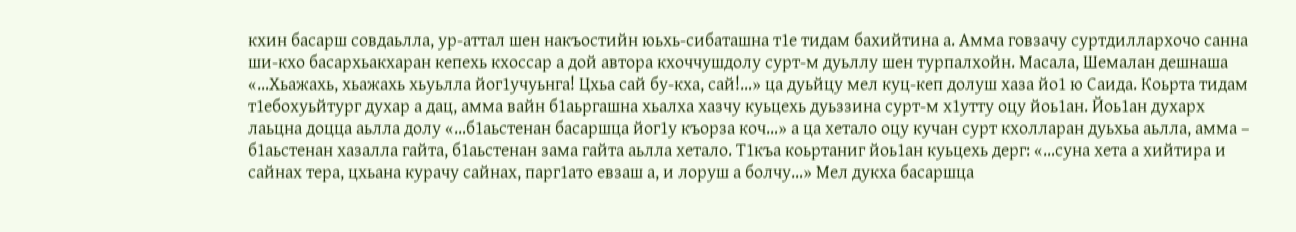кхин басарш совдаьлла, ур-аттал шен накъостийн юьхь-сибаташна т1е тидам бахийтина а. Амма говзачу суртдиллархочо санна ши-кхо басархьакхаран кепехь кхоссар а дой автора кхоччушдолу сурт-м дуьллу шен турпалхойн. Масала, Шемалан дешнаша «…Хьажахь, хьажахь хьуьлла йог1учуьнга! Цхьа сай бу-кха, сай!…» ца дуьйцу мел куц-кеп долуш хаза йо1 ю Саида. Коьрта тидам т1ебохуьйтург духар а дац, амма вайн б1аьргашна хьалха хазчу куьцехь дуьззина сурт-м х1утту оцу йоь1ан. Йоь1ан духарх лаьцна доцца аьлла долу «…б1аьстенан басаршца йог1у къорза коч…» а ца хетало оцу кучан сурт кхолларан дуьхьа аьлла, амма – б1аьстенан хазалла гайта, б1аьстенан зама гайта аьлла хетало. Т1къа коьртаниг йоь1ан куьцехь дерг: «…суна хета а хийтира и сайнах тера, цхьана курачу сайнах, парг1ато евзаш а, и лоруш а болчу…» Мел дукха басаршца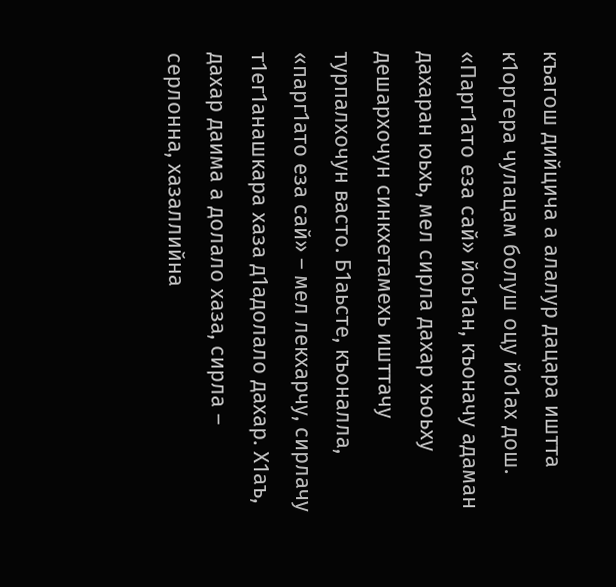къагош дийцича а алалур дацара иштта к1оргера чулацам болуш оцу йо1ах дош. «Парг1ато еза сай» йоь1ан, къоначу адаман дахаран юьхь, мел сирла дахар хьоьху дешархочун синкхетамехь ишттачу турпалхочун васто. Б1аьсте, къоналла, «парг1ато еза сай» – мел лекхарчу, сирлачу т1ег1анашкара хаза д1адолало дахар. Х1аъ, дахар даима а долало хаза, сирла – серлонна, хазаллийна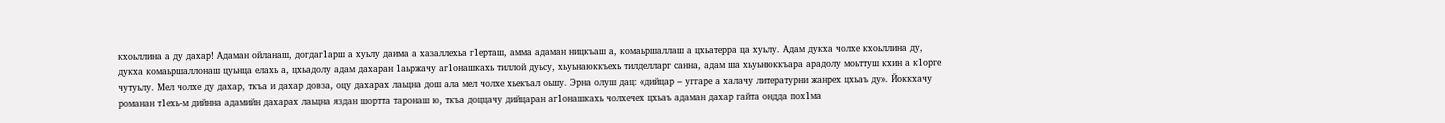кхоьллина а ду дахар! Адаман ойланаш, догдаг1арш а хуьлу даима а хазаллехьа г1ерташ, амма адаман ницкъаш а, комаьршаллаш а цхьатерра ца хуьлу. Адам дукха чолхе кхоьллина ду, дукха комаьршаллонаш цуьнца елахь а, цхьадолу адам дахаран 1аьржачу аг1онашкахь тиллой дуьсу, хьуьнаюккъехь тилделларг санна, адам ша хьуьнюккъара арадолу моьттуш кхин а к1орге чутуьлу. Мел чолхе ду дахар, ткъа и дахар довза, оцу дахарах лаьцна дош ала мел чолхе хьекъал оьшу. Эрна олуш дац: «дийцар – уггаре а халачу литературни жанрех цхьаъ ду». Йоккхачу романан т1ехь-м дийнна адамийн дахарах лаьцна яздан шортта таронаш ю, ткъа доццачу дийцаран аг1онашкахь чолхечех цхьаъ адаман дахар гайта ондда пох1ма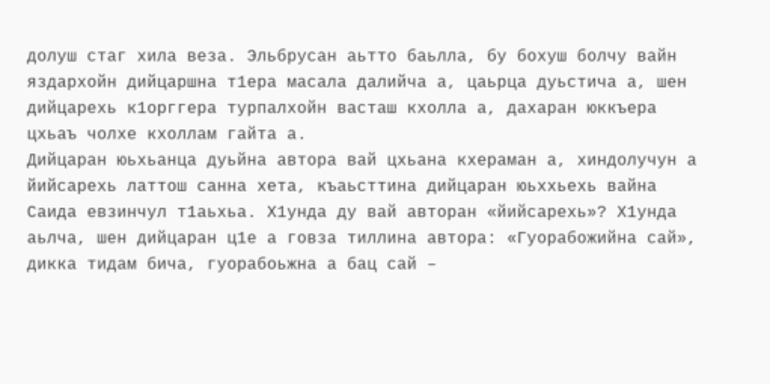долуш стаг хила веза. Эльбрусан аьтто баьлла, бу бохуш болчу вайн яздархойн дийцаршна т1ера масала далийча а, цаьрца дуьстича а, шен дийцарехь к1орггера турпалхойн васташ кхолла а, дахаран юккъера цхьаъ чолхе кхоллам гайта а.
Дийцаран юьхьанца дуьйна автора вай цхьана кхераман а, хиндолучун а йийсарехь латтош санна хета, къаьсттина дийцаран юьххьехь вайна Саида евзинчул т1аьхьа. Х1унда ду вай авторан «йийсарехь»? Х1унда аьлча, шен дийцаран ц1е а говза тиллина автора: «Гуорабожийна сай», дикка тидам бича, гуорабоьжна а бац сай –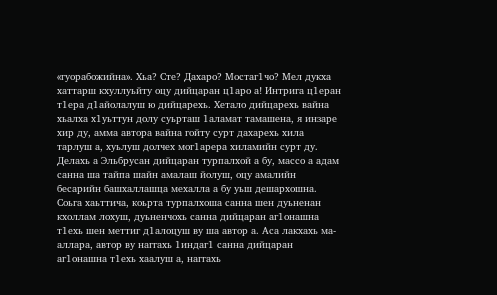«гуорабожийна». Хьа? Сте? Дахаро? Мостаг1чо? Мел дукха хаттарш кхуллуьйту оцу дийцаран ц1аро а! Интрига ц1еран т1ера д1айолалуш ю дийцарехь. Хетало дийцарехь вайна хьалха х1уьттун долу суьрташ 1аламат тамашена, я инзаре хир ду, амма автора вайна гойту сурт дахарехь хила тарлуш а, хуьлуш долчех мог1арера хиламийн сурт ду. Делахь а Эльбрусан дийцаран турпалхой а бу, массо а адам санна ша тайпа шайн амалаш йолуш, оцу амалийн бесарийн башхаллашца мехалла а бу уьш дешархошна. Соьга хаьттича, коьрта турпалхоша санна шен дуьненан кхоллам лохуш, дуьненчохь санна дийцаран аг1онашна т1ехь шен меттиг д1алоцуш ву ша автор а. Аса лакхахь ма-аллара, автор ву наггахь 1индаг1 санна дийцаран аг1онашна т1ехь хаалуш а, наггахь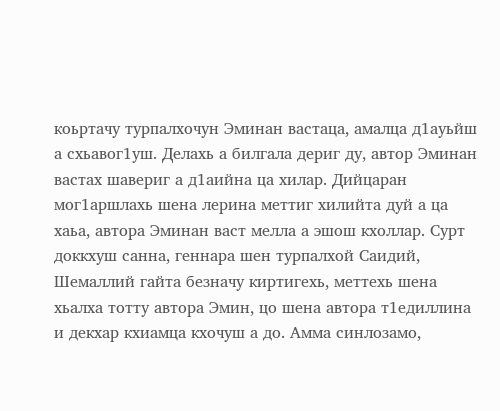коьртачу турпалхочун Эминан вастаца, амалца д1ауьйш а схьавог1уш. Делахь а билгала дериг ду, автор Эминан вастах шавериг а д1аийна ца хилар. Дийцаран мог1аршлахь шена лерина меттиг хилийта дуй а ца хаьа, автора Эминан васт мелла а эшош кхоллар. Сурт доккхуш санна, геннара шен турпалхой Саидий, Шемаллий гайта безначу киртигехь, меттехь шена хьалха тотту автора Эмин, цо шена автора т1едиллина и декхар кхиамца кхочуш а до. Амма синлозамо,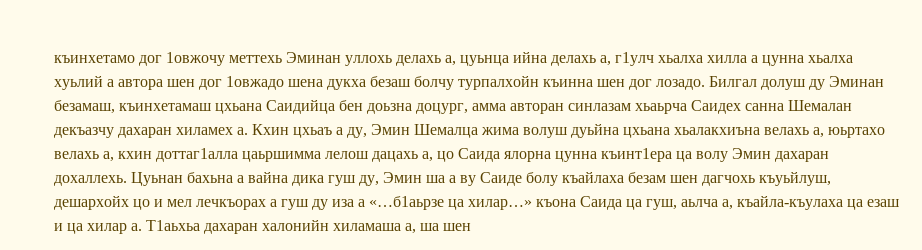къинхетамо дог 1овжочу меттехь Эминан уллохь делахь а, цуьнца ийна делахь а, г1улч хьалха хилла а цунна хьалха хуьлий а автора шен дог 1овжадо шена дукха безаш болчу турпалхойн къинна шен дог лозадо. Билгал долуш ду Эминан безамаш, къинхетамаш цхьана Саидийца бен доьзна доцург, амма авторан синлазам хьаьрча Саидех санна Шемалан декъазчу дахаран хиламех а. Кхин цхьаъ а ду, Эмин Шемалца жима волуш дуьйна цхьана хьалакхиъна велахь а, юьртахо велахь а, кхин доттаг1алла цаьршимма лелош дацахь а, цо Саида ялорна цунна къинт1ера ца волу Эмин дахаран дохаллехь. Цуьнан бахьна а вайна дика гуш ду, Эмин ша а ву Саиде болу къайлаха безам шен дагчохь къуьйлуш, дешархойх цо и мел лечкъорах а гуш ду иза а «…б1аьрзе ца хилар…» къона Саида ца гуш, аьлча а, къайла-къулаха ца езаш и ца хилар а. Т1аьхьа дахаран халонийн хиламаша а, ша шен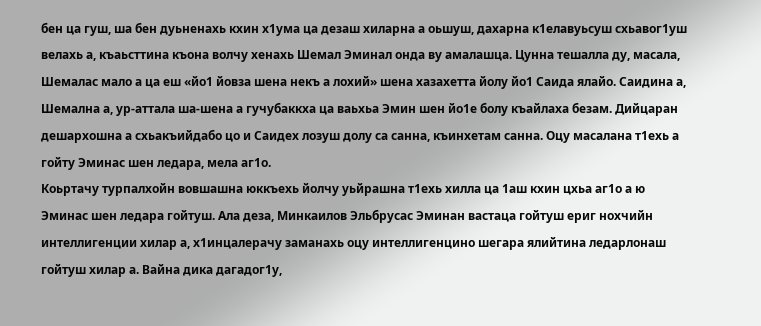бен ца гуш, ша бен дуьненахь кхин х1ума ца дезаш хиларна а оьшуш, дахарна к1елавуьсуш схьавог1уш велахь а, къаьсттина къона волчу хенахь Шемал Эминал онда ву амалашца. Цунна тешалла ду, масала, Шемалас мало а ца еш «йо1 йовза шена некъ а лохий» шена хазахетта йолу йо1 Саида ялайо. Саидина а, Шемална а, ур-аттала ша-шена а гучубаккха ца ваьхьа Эмин шен йо1е болу къайлаха безам. Дийцаран дешархошна а схьакъийдабо цо и Саидех лозуш долу са санна, къинхетам санна. Оцу масалана т1ехь а гойту Эминас шен ледара, мела аг1о.
Коьртачу турпалхойн вовшашна юккъехь йолчу уьйрашна т1ехь хилла ца 1аш кхин цхьа аг1о а ю Эминас шен ледара гойтуш. Ала деза, Минкаилов Эльбрусас Эминан вастаца гойтуш ериг нохчийн интеллигенции хилар а, х1инцалерачу заманахь оцу интеллигенцино шегара ялийтина ледарлонаш гойтуш хилар а. Вайна дика дагадог1у,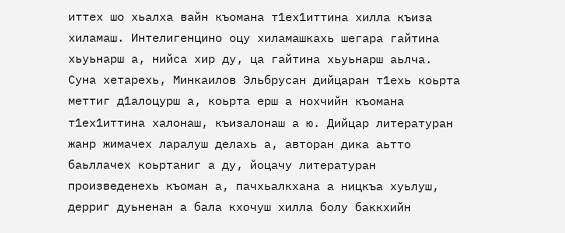иттех шо хьалха вайн къомана т1ех1иттина хилла къиза хиламаш. Интелигенцино оцу хиламашкахь шегара гайтина хьуьнарш а, нийса хир ду, ца гайтина хьуьнарш аьлча. Суна хетарехь, Минкаилов Эльбрусан дийцаран т1ехь коьрта меттиг д1алоцурш а, коьрта ерш а нохчийн къомана т1ех1иттина халонаш, къизалонаш а ю. Дийцар литературан жанр жимачех ларалуш делахь а, авторан дика аьтто баьллачех коьртаниг а ду, йоцачу литературан произведенехь къоман а, пачхьалкхана а ницкъа хуьлуш, дерриг дуьненан а бала кхочуш хилла болу баккхийн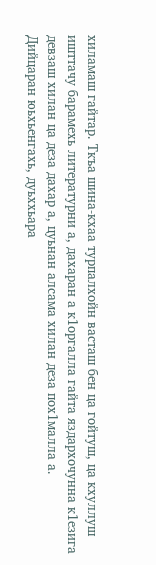хиламаш гайтар. Ткъа шина-кхаа турпалхойн васташ бен ца гойтуш, ца кхуллуш ишттачу барамехь литературни а, дахаран а к1оргалла гайта яздархочунна к1езига девзаш хилан ца деза дахар а, цуьнан алсама хилан деза пох1малла а.
Дийцаран юьхьенгахь, дуьххьара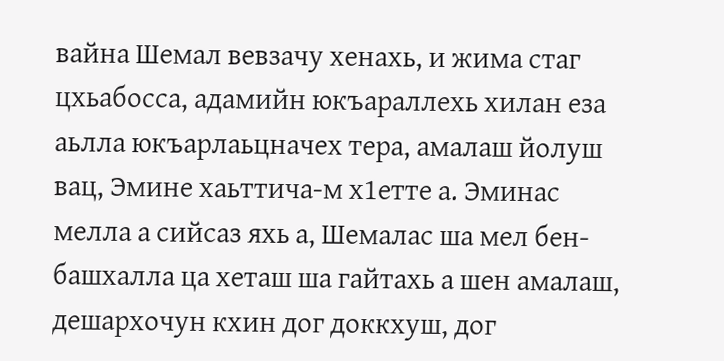вайна Шемал вевзачу хенахь, и жима стаг цхьабосса, адамийн юкъараллехь хилан еза аьлла юкъарлаьцначех тера, амалаш йолуш вац, Эмине хаьттича-м х1етте а. Эминас мелла а сийсаз яхь а, Шемалас ша мел бен-башхалла ца хеташ ша гайтахь а шен амалаш, дешархочун кхин дог доккхуш, дог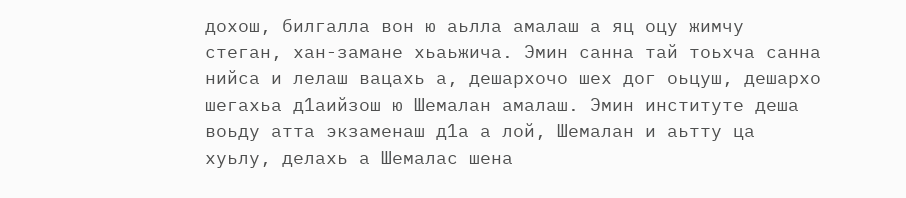дохош, билгалла вон ю аьлла амалаш а яц оцу жимчу стеган, хан-замане хьаьжича. Эмин санна тай тоьхча санна нийса и лелаш вацахь а, дешархочо шех дог оьцуш, дешархо шегахьа д1аийзош ю Шемалан амалаш. Эмин институте деша воьду атта экзаменаш д1а а лой, Шемалан и аьтту ца хуьлу, делахь а Шемалас шена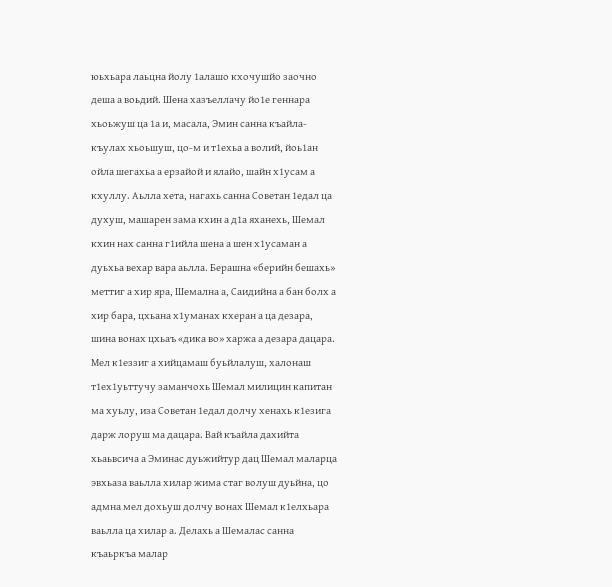юьхьара лаьцна йолу 1алашо кхочушйо заочно деша а воьдий. Шена хазъеллачу йо1е геннара хьоьжуш ца 1а и, масала, Эмин санна къайла-къулах хьоьшуш, цо-м и т1ехьа а волий, йоь1ан ойла шегахьа а ерзайой и ялайо, шайн х1усам а кхуллу. Аьлла хета, нагахь санна Советан 1едал ца духуш, машарен зама кхин а д1а яханехь, Шемал кхин нах санна г1ийла шена а шен х1усаман а дуьхьа вехар вара аьлла. Берашна «берийн бешахь» меттиг а хир яра, Шемална а, Саидийна а бан болх а хир бара, цхьана х1уманах кхеран а ца дезара, шина вонах цхьаъ «дика во» харжа а дезара дацара. Мел к1еззиг а хийцамаш буьйлалуш, халонаш т1ех1уьттучу заманчохь Шемал милицин капитан ма хуьлу, иза Советан 1едал долчу хенахь к1езига дарж лоруш ма дацара. Вай къайла дахийта хьаьвсича а Эминас дуьжийтур дац Шемал маларца эвхьаза ваьлла хилар жима стаг волуш дуьйна, цо адмна мел дохьуш долчу вонах Шемал к1елхьара ваьлла ца хилар а. Делахь а Шемалас санна къаьркъа малар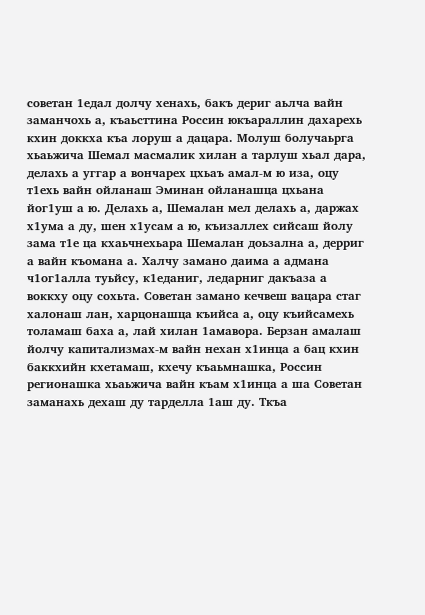советан 1едал долчу хенахь, бакъ дериг аьлча вайн заманчохь а, къаьсттина Россин юкъараллин дахарехь кхин доккха къа лоруш а дацара. Молуш болучаьрга хьаьжича Шемал масмалик хилан а тарлуш хьал дара, делахь а уггар а вончарех цхьаъ амал-м ю иза, оцу т1ехь вайн ойланаш Эминан ойланашца цхьана йог1уш а ю. Делахь а, Шемалан мел делахь а, даржах х1ума а ду, шен х1усам а ю, къизаллех сийсаш йолу зама т1е ца кхаьчнехьара Шемалан доьзална а, дерриг а вайн къомана а. Халчу замано даима а адмана ч1ог1алла туьйсу, к1еданиг, ледарниг дакъаза а воккху оцу сохьта. Советан замано кечвеш вацара стаг халонаш лан, харцонашца къийса а, оцу къийсамехь толамаш баха а, лай хилан 1амавора. Берзан амалаш йолчу капитализмах-м вайн нехан х1инца а бац кхин баккхийн кхетамаш, кхечу къаьмнашка, Россин регионашка хьаьжича вайн къам х1инца а ша Советан заманахь дехаш ду тарделла 1аш ду. Ткъа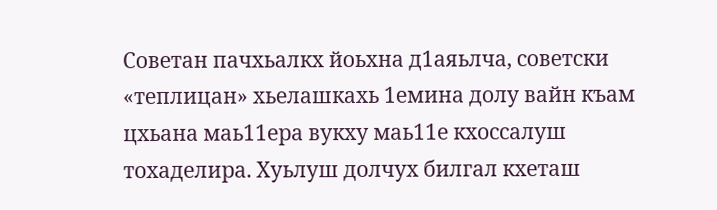Советан пачхьалкх йоьхна д1аяьлча, советски «теплицан» хьелашкахь 1емина долу вайн къам цхьана маь11ера вукху маь11е кхоссалуш тохаделира. Хуьлуш долчух билгал кхеташ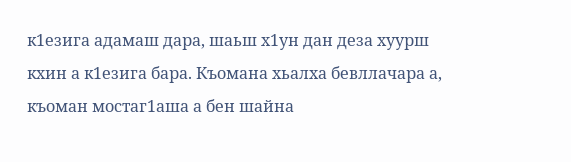к1езига адамаш дара, шаьш х1ун дан деза хуурш кхин а к1езига бара. Къомана хьалха бевллачара а, къоман мостаг1аша а бен шайна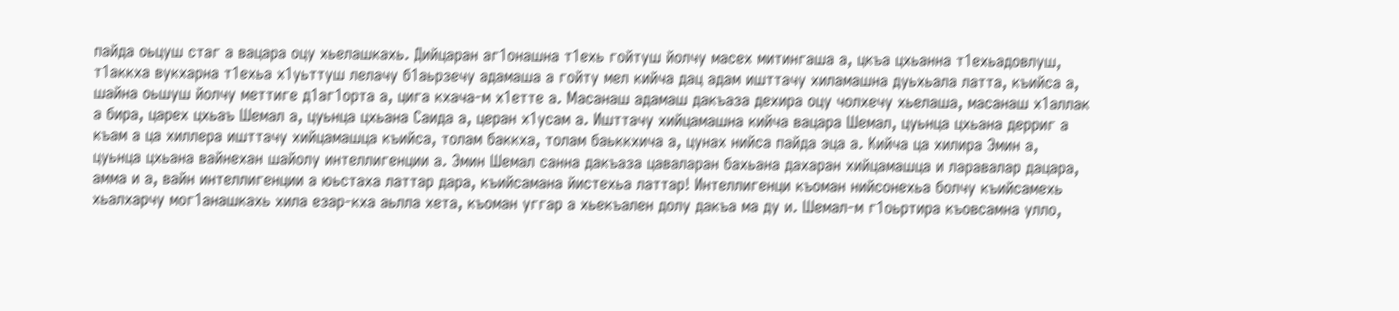пайда оьцуш стаг а вацара оцу хьелашкахь. Дийцаран аг1онашна т1ехь гойтуш йолчу масех митингаша а, цкъа цхьанна т1ехьадовлуш, т1аккха вукхарна т1ехьа х1уьттуш лелачу б1аьрзечу адамаша а гойту мел кийча дац адам ишттачу хиламашна дуьхьала латта, къийса а, шайна оьшуш йолчу меттиге д1аг1орта а, цига кхача-м х1етте а. Масанаш адамаш дакъаза дехира оцу чолхечу хьелаша, масанаш х1аллак а бира, царех цхьаъ Шемал а, цуьнца цхьана Саида а, церан х1усам а. Ишттачу хийцамашна кийча вацара Шемал, цуьнца цхьана дерриг а къам а ца хиллера ишттачу хийцамашца къийса, толам баккха, толам баьккхича а, цунах нийса пайда эца а. Кийча ца хилира Эмин а, цуьнца цхьана вайнехан шайолу интеллигенции а. Эмин Шемал санна дакъаза цаваларан бахьана дахаран хийцамашца и ларавалар дацара, амма и а, вайн интеллигенции а юьстаха латтар дара, къийсамана йистехьа латтар! Интеллигенци къоман нийсонехьа болчу къийсамехь хьалхарчу мог1анашкахь хила езар-кха аьлла хета, къоман уггар а хьекъален долу дакъа ма ду и. Шемал-м г1оьртира къовсамна улло,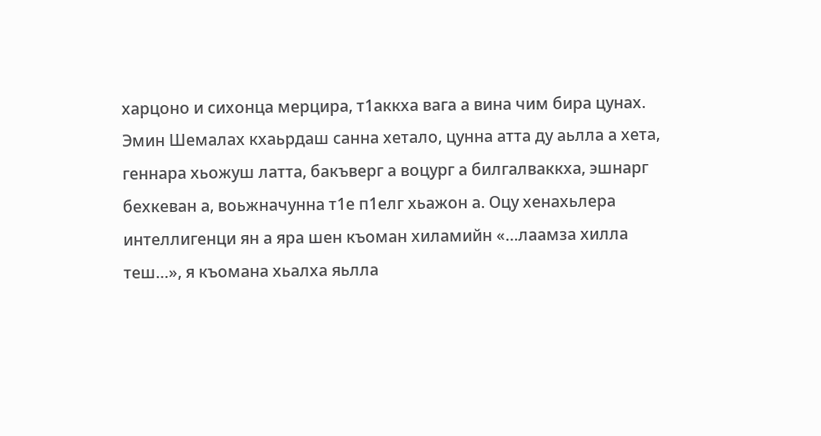харцоно и сихонца мерцира, т1аккха вага а вина чим бира цунах. Эмин Шемалах кхаьрдаш санна хетало, цунна атта ду аьлла а хета, геннара хьожуш латта, бакъверг а воцург а билгалваккха, эшнарг бехкеван а, воьжначунна т1е п1елг хьажон а. Оцу хенахьлера интеллигенци ян а яра шен къоман хиламийн «…лаамза хилла теш…», я къомана хьалха яьлла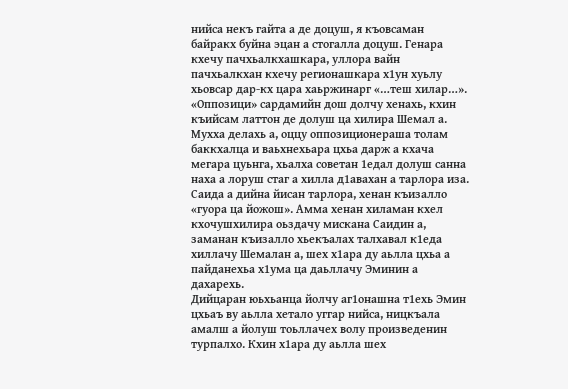нийса некъ гайта а де доцуш, я къовсаман байракх буйна эцан а стогалла доцуш. Генара кхечу пачхьалкхашкара, уллора вайн пачхьалкхан кхечу регионашкара х1ун хуьлу хьовсар дар-кх цара хаьржинарг «…теш хилар…». «Оппозици» сардамийн дош долчу хенахь, кхин къийсам латтон де долуш ца хилира Шемал а. Мухха делахь а, оццу оппозиционераша толам баккхалца и ваьхнехьара цхьа дарж а кхача мегара цуьнга, хьалха советан 1едал долуш санна наха а лоруш стаг а хилла д1авахан а тарлора иза. Саида а дийна йисан тарлора, хенан къизалло «гуора ца йожош». Амма хенан хиламан кхел кхочушхилира оьздачу мискана Саидин а, заманан къизалло хьекъалах талхавал к1еда хиллачу Шемалан а, шех х1ара ду аьлла цхьа а пайданехьа х1ума ца даьллачу Эминин а дахарехь.
Дийцаран юьхьанца йолчу аг1онашна т1ехь Эмин цхьаъ ву аьлла хетало уггар нийса, ницкъала амалш а йолуш тоьллачех волу произведенин турпалхо. Кхин х1ара ду аьлла шех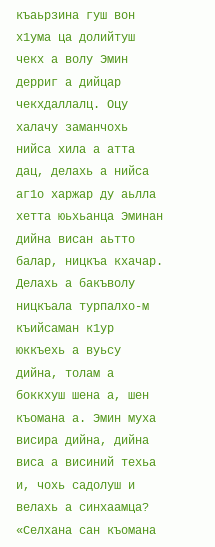къаьрзина гуш вон х1ума ца долийтуш чекх а волу Эмин дерриг а дийцар чекхдаллалц. Оцу халачу заманчохь нийса хила а атта дац, делахь а нийса аг1о харжар ду аьлла хетта юьхьанца Эминан дийна висан аьтто балар, ницкъа кхачар. Делахь а бакъволу ницкъала турпалхо-м къийсаман к1ур юккъехь а вуьсу дийна, толам а боккхуш шена а, шен къомана а. Эмин муха висира дийна, дийна виса а висиний техьа и, чохь садолуш и велахь а синхаамца? «Селхана сан къомана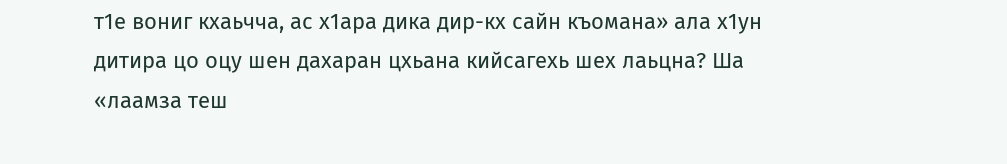т1е вониг кхаьчча, ас х1ара дика дир-кх сайн къомана» ала х1ун дитира цо оцу шен дахаран цхьана кийсагехь шех лаьцна? Ша «лаамза теш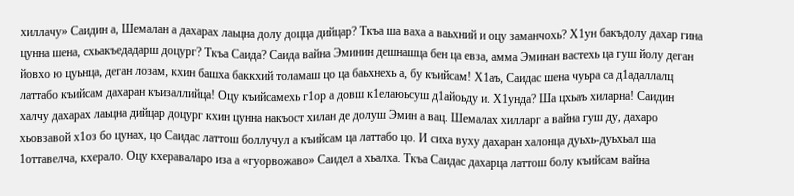хиллачу» Саидин а, Шемалан а дахарах лаьцна долу доцца дийцар? Ткъа ша ваха а ваьхний и оцу заманчохь? Х1ун бакъдолу дахар гина цунна шена, схьакъедадарш доцург? Ткъа Саида? Саида вайна Эминин дешнашца бен ца евза, амма Эминан вастехь ца гуш йолу деган йовхо ю цуьнца, деган лозам, кхин башха баккхий толамаш цо ца баьхнехь а, бу къийсам! Х1аъ, Саидас шена чуьра са д1адаллалц латтабо къийсам дахаран къизаллийца! Оцу къийсамехь г1ор а довш к1елаюьсуш д1айоьду и. Х1унда? Ша цхьаъ хиларна! Саидин халчу дахарах лаьцна дийцар доцург кхин цунна накъост хилан де долуш Эмин а вац. Шемалах хилларг а вайна гуш ду, дахаро хьовзавой х1оз бо цунах, цо Саидас латтош боллучул а къийсам ца латтабо цо. И сиха вуху дахаран халонца дуьхь-дуьхьал ша 1оттавелча, кхерало. Оцу кхераваларо иза а «гуорвожаво» Саидел а хьалха. Ткъа Саидас дахарца латтош болу къийсам вайна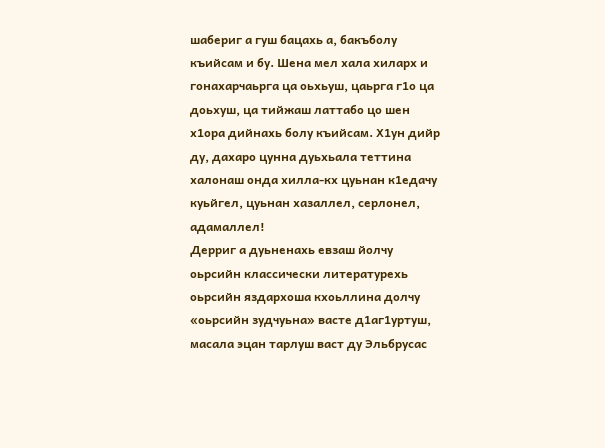шабериг а гуш бацахь а, бакъболу къийсам и бу. Шена мел хала хиларх и гонахарчаьрга ца оьхьуш, цаьрга г1о ца доьхуш, ца тийжаш латтабо цо шен х1ора дийнахь болу къийсам. Х1ун дийр ду, дахаро цунна дуьхьала теттина халонаш онда хилла-кх цуьнан к1едачу куьйгел, цуьнан хазаллел, серлонел, адамаллел!
Дерриг а дуьненахь евзаш йолчу оьрсийн классически литературехь оьрсийн яздархоша кхоьллина долчу «оьрсийн зудчуьна» васте д1аг1уртуш, масала эцан тарлуш васт ду Эльбрусас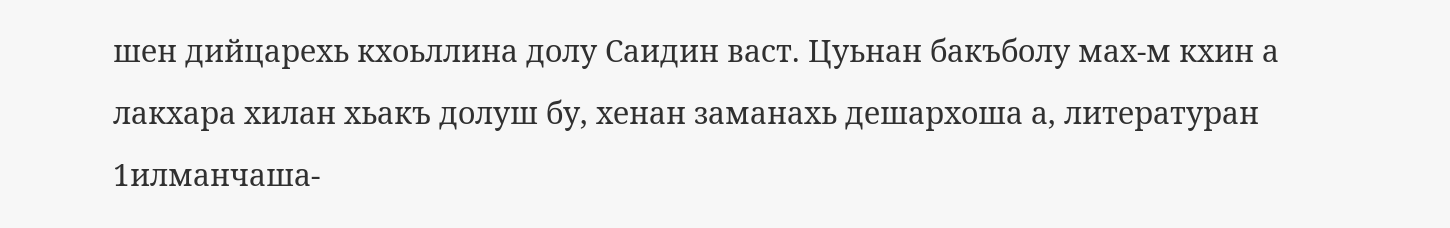шен дийцарехь кхоьллина долу Саидин васт. Цуьнан бакъболу мах-м кхин а лакхара хилан хьакъ долуш бу, хенан заманахь дешархоша а, литературан 1илманчаша-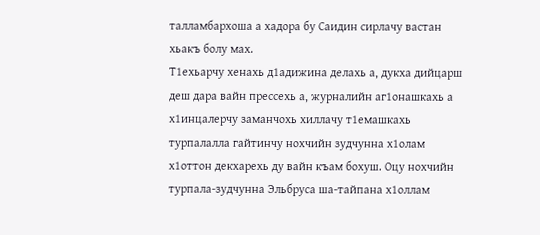талламбархоша а хадора бу Саидин сирлачу вастан хьакъ болу мах.
Т1ехьарчу хенахь д1адижина делахь а, дукха дийцарш деш дара вайн прессехь а, журналийн аг1онашкахь а х1инцалерчу заманчохь хиллачу т1емашкахь турпалалла гайтинчу нохчийн зудчунна х1олам х1оттон декхарехь ду вайн къам бохуш. Оцу нохчийн турпала-зудчунна Эльбруса ша-тайпана х1оллам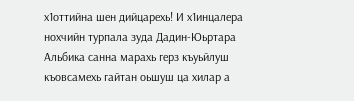х1оттийна шен дийцарехь! И х1инцалера нохчийн турпала зуда Дадин-Юьртара Альбика санна марахь герз къуьйлуш къовсамехь гайтан оьшуш ца хилар а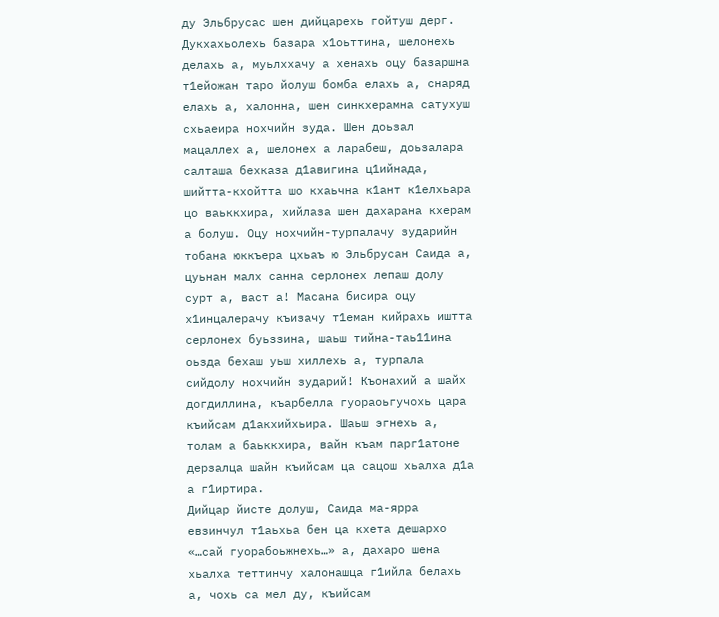ду Эльбрусас шен дийцарехь гойтуш дерг. Дукхахьолехь базара х1оьттина, шелонехь делахь а, муьлххачу а хенахь оцу базаршна т1ейожан таро йолуш бомба елахь а, снаряд елахь а, халонна, шен синкхерамна сатухуш схьаеира нохчийн зуда. Шен доьзал мацаллех а, шелонех а ларабеш, доьзалара салташа бехказа д1авигина ц1ийнада, шийтта-кхойтта шо кхаьчна к1ант к1елхьара цо ваьккхира, хийлаза шен дахарана кхерам а болуш. Оцу нохчийн-турпалачу зударийн тобана юккъера цхьаъ ю Эльбрусан Саида а, цуьнан малх санна серлонех лепаш долу сурт а, васт а! Масана бисира оцу х1инцалерачу къизачу т1еман кийрахь иштта серлонех буьззина, шаьш тийна-таь11ина оьзда бехаш уьш хиллехь а, турпала сийдолу нохчийн зударий! Къонахий а шайх догдиллина, къарбелла гуораоьгучохь цара къийсам д1акхийхьира. Шаьш эгнехь а, толам а баьккхира, вайн къам парг1атоне дерзалца шайн къийсам ца сацош хьалха д1а а г1иртира.
Дийцар йисте долуш, Саида ма-ярра евзинчул т1аьхьа бен ца кхета дешархо «…сай гуорабоьжнехь…» а, дахаро шена хьалха теттинчу халонашца г1ийла белахь а, чохь са мел ду, къийсам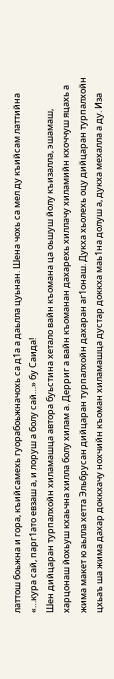латтош боьжна и гора, къийсамехь гуорабоьжначохь са д1а а даьлла цуьнан. Шена чохь са мел ду къийсам латтийна «…кура сай, парг1ато евзаш а, и лоруш а болу сай…» бу Саида!
Шен дийцаран турпалхойн хиламашца автора буьстина хетало вайн къомана ца оьшуш йолу къизалла, эшамаш, харцонаш йохьуш кхаьчна хилла болу хилам а. Дерриг а вайн къоманан дахарехь хиллачу хиламийн кхоччуш яцахь а жима макет ю аьлла хетта Эльбрусан дийцаран турпалхойн дахаран аг1онаш. Дукха хьолехь оцу дийцаран турпалхойн цхьаъ ша жима дахар доккхачу нохчийн къоман хиламашца дустар доккха маь1на долуш а, дукха мехалла а ду. Иза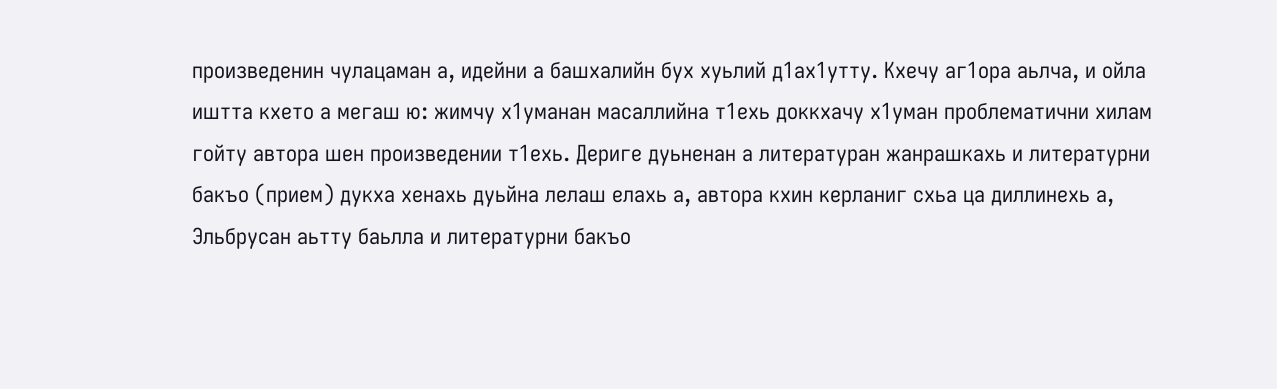произведенин чулацаман а, идейни а башхалийн бух хуьлий д1ах1утту. Кхечу аг1ора аьлча, и ойла иштта кхето а мегаш ю: жимчу х1уманан масаллийна т1ехь доккхачу х1уман проблематични хилам гойту автора шен произведении т1ехь. Дериге дуьненан а литературан жанрашкахь и литературни бакъо (прием) дукха хенахь дуьйна лелаш елахь а, автора кхин керланиг схьа ца диллинехь а, Эльбрусан аьтту баьлла и литературни бакъо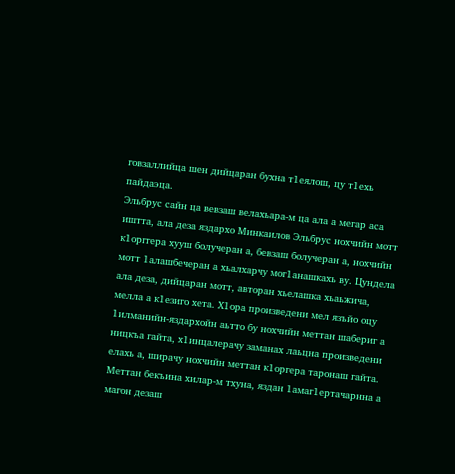говзаллийца шен дийцаран бухна т1еялош, цу т1ехь пайдаэца.
Эльбрус сайн ца вевзаш велахьара-м ца ала а мегар аса иштта, ала деза яздархо Минкаилов Эльбрус нохчийн мотт к1орггера хууш болучеран а, бевзаш болучеран а, нохчийн мотт 1алашбечеран а хьалхарчу мог1анашкахь ву. Цундела ала деза, дийцаран мотт, авторан хьелашка хьаьжича, мелла а к1езиго хета. Х1ора произведени мел язъйо оцу 1илманийн-яздархойн аьтто бу нохчийн меттан шабериг а ницкъа гайта, х1инцалерачу заманах лаьцна произведени елахь а, ширачу нохчийн меттан к1оргера таронаш гайта. Меттан бекъина хилар-м тхуна, яздан 1амаг1ертачарнна а магон дезаш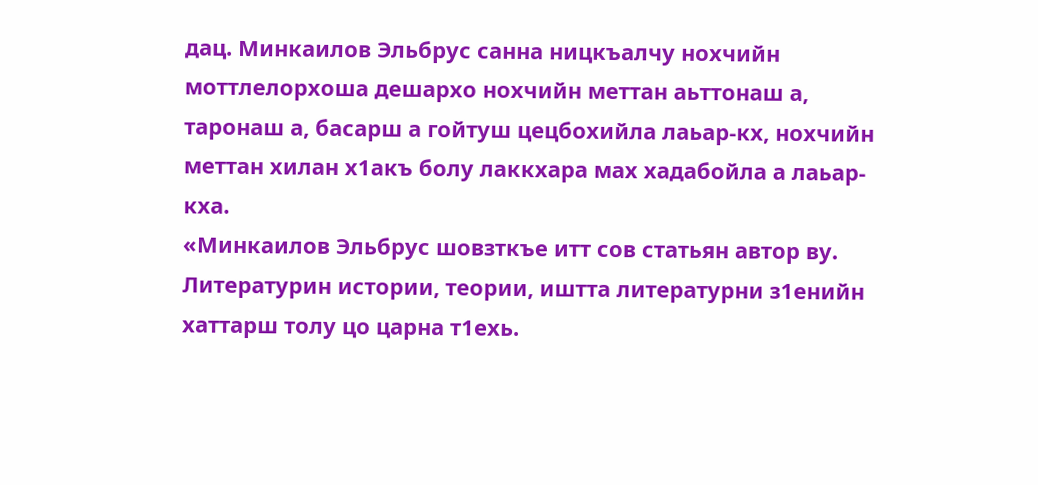дац. Минкаилов Эльбрус санна ницкъалчу нохчийн моттлелорхоша дешархо нохчийн меттан аьттонаш а, таронаш а, басарш а гойтуш цецбохийла лаьар-кх, нохчийн меттан хилан х1акъ болу лаккхара мах хадабойла а лаьар-кха.
«Минкаилов Эльбрус шовзткъе итт сов статьян автор ву. Литературин истории, теории, иштта литературни з1енийн хаттарш толу цо царна т1ехь.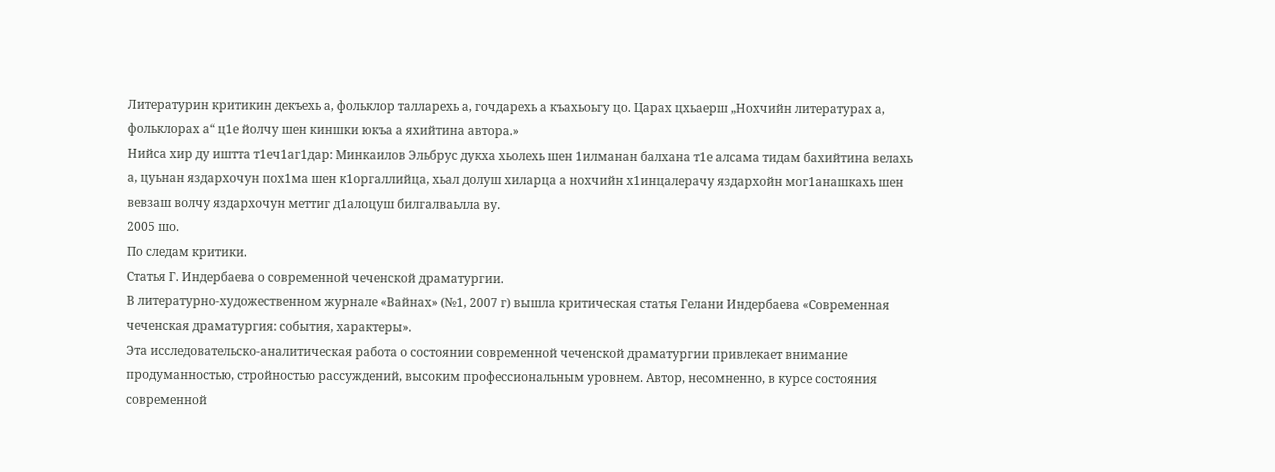Литературин критикин декъехь а, фольклор талларехь а, гочдарехь а къахьоьгу цо. Царах цхьаерш „Нохчийн литературах а, фольклорах а“ ц1е йолчу шен киншки юкъа а яхийтина автора.»
Нийса хир ду иштта т1еч1аг1дар: Минкаилов Эльбрус дукха хьолехь шен 1илманан балхана т1е алсама тидам бахийтина велахь а, цуьнан яздархочун пох1ма шен к1оргаллийца, хьал долуш хиларца а нохчийн х1инцалерачу яздархойн мог1анашкахь шен вевзаш волчу яздархочун меттиг д1алоцуш билгалваьлла ву.
2005 шо.
По следам критики.
Статья Г. Индербаева о современной чеченской драматургии.
В литературно-художественном журнале «Вайнах» (№1, 2007 г) вышла критическая статья Гелани Индербаева «Современная чеченская драматургия: события, характеры».
Эта исследовательско-аналитическая работа о состоянии современной чеченской драматургии привлекает внимание продуманностью, стройностью рассуждений, высоким профессиональным уровнем. Автор, несомненно, в курсе состояния современной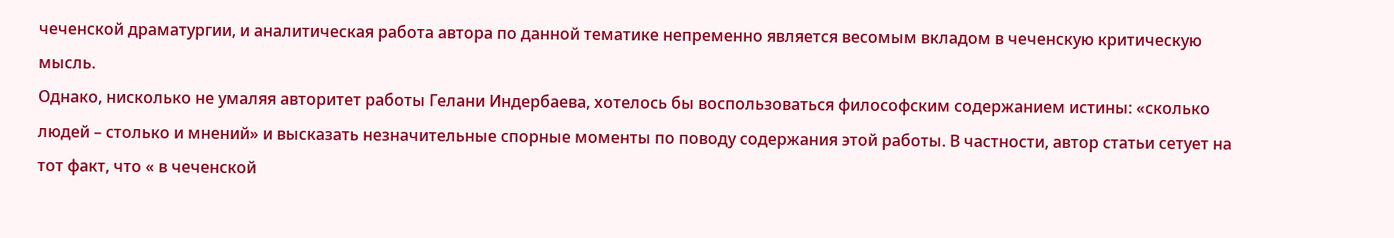чеченской драматургии, и аналитическая работа автора по данной тематике непременно является весомым вкладом в чеченскую критическую мысль.
Однако, нисколько не умаляя авторитет работы Гелани Индербаева, хотелось бы воспользоваться философским содержанием истины: «сколько людей – столько и мнений» и высказать незначительные спорные моменты по поводу содержания этой работы. В частности, автор статьи сетует на тот факт, что « в чеченской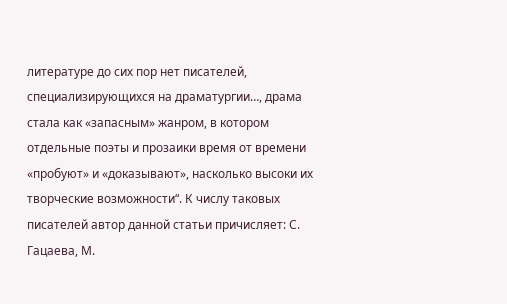литературе до сих пор нет писателей, специализирующихся на драматургии…, драма стала как «запасным» жанром, в котором отдельные поэты и прозаики время от времени «пробуют» и «доказывают», насколько высоки их творческие возможности“. К числу таковых писателей автор данной статьи причисляет: С. Гацаева, М.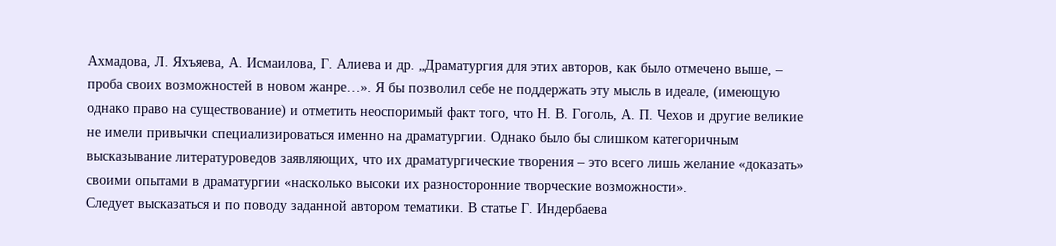Ахмадова, Л. Яхъяева, А. Исмаилова, Г. Алиева и др. „Драматургия для этих авторов, как было отмечено выше, – проба своих возможностей в новом жанре…». Я бы позволил себе не поддержать эту мысль в идеале, (имеющую однако право на существование) и отметить неоспоримый факт того, что Н. В. Гоголь, А. П. Чехов и другие великие не имели привычки специализироваться именно на драматургии. Однако было бы слишком категоричным высказывание литературоведов заявляющих, что их драматургические творения – это всего лишь желание «доказать» своими опытами в драматургии «насколько высоки их разносторонние творческие возможности».
Следует высказаться и по поводу заданной автором тематики. В статье Г. Индербаева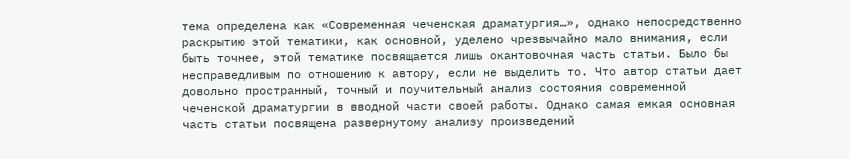тема определена как «Современная чеченская драматургия…», однако непосредственно раскрытию этой тематики, как основной, уделено чрезвычайно мало внимания, если быть точнее, этой тематике посвящается лишь окантовочная часть статьи. Было бы несправедливым по отношению к автору, если не выделить то. Что автор статьи дает довольно пространный, точный и поучительный анализ состояния современной чеченской драматургии в вводной части своей работы. Однако самая емкая основная часть статьи посвящена развернутому анализу произведений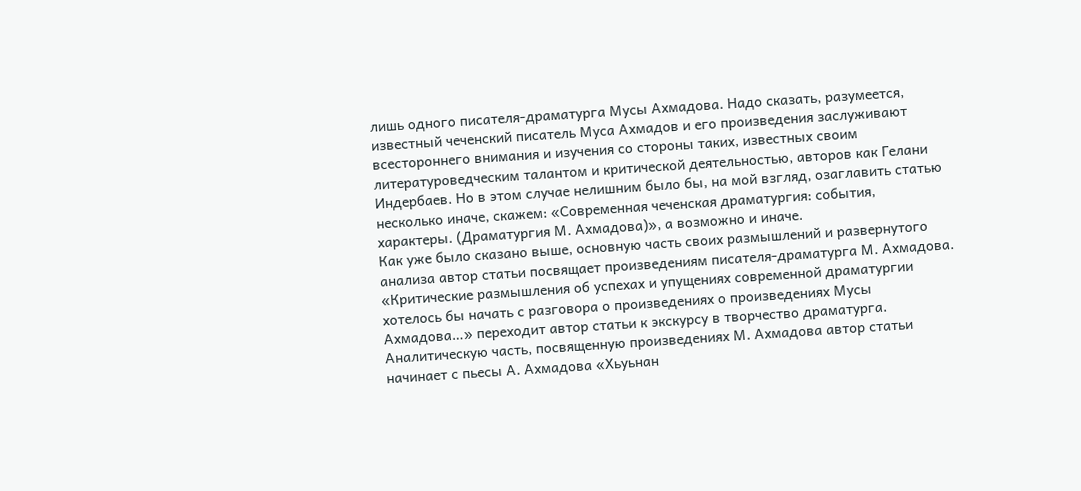лишь одного писателя-драматурга Мусы Ахмадова. Надо сказать, разумеется, известный чеченский писатель Муса Ахмадов и его произведения заслуживают всестороннего внимания и изучения со стороны таких, известных своим литературоведческим талантом и критической деятельностью, авторов как Гелани Индербаев. Но в этом случае нелишним было бы, на мой взгляд, озаглавить статью несколько иначе, скажем: «Современная чеченская драматургия: события, характеры. (Драматургия М. Ахмадова)», а возможно и иначе.
Как уже было сказано выше, основную часть своих размышлений и развернутого анализа автор статьи посвящает произведениям писателя-драматурга М. Ахмадова. «Критические размышления об успехах и упущениях современной драматургии хотелось бы начать с разговора о произведениях о произведениях Мусы Ахмадова…» переходит автор статьи к экскурсу в творчество драматурга. Аналитическую часть, посвященную произведениях М. Ахмадова автор статьи начинает с пьесы А. Ахмадова «Хьуьнан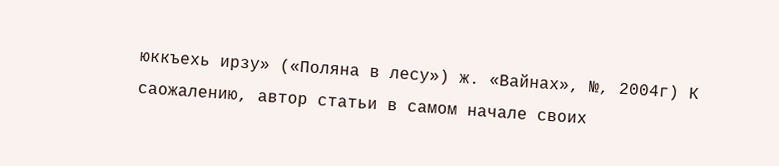юккъехь ирзу» («Поляна в лесу») ж. «Вайнах», №, 2004г) К саожалению, автор статьи в самом начале своих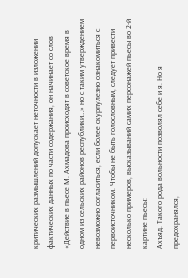критических размышлений допускает неточности в изложении фактических данных по части содержания, он начинает со слов «Действие в пьесе М. Ахмадова происходят в советское время в одном из сельских районов республики…» но с таким утверждением невозможно согласиться, если более скурпулезно ознакомиться с первоисточником. Чтобы не быть голословным, следует привести несколько примеров, высказываний самих персонажей пьесы во 2-й картине пьесы:
Ахъяд. Такого рода вольности позволял себе и я. Но я предохранялся,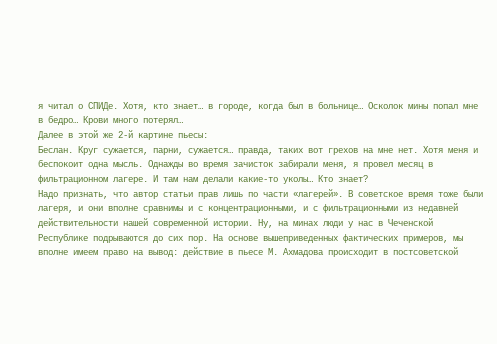я читал о СПИДе. Хотя, кто знает… в городе, когда был в больнице… Осколок мины попал мне в бедро… Крови много потерял…
Далее в этой же 2-й картине пьесы:
Беслан. Круг сужается, парни, сужается… правда, таких вот грехов на мне нет. Хотя меня и беспокоит одна мысль. Однажды во время зачисток забирали меня, я провел месяц в фильтрационном лагере. И там нам делали какие-то уколы… Кто знает?
Надо признать, что автор статьи прав лишь по части «лагерей». В советское время тоже были лагеря, и они вполне сравнимы и с концентрационными, и с фильтрационными из недавней действительности нашей современной истории. Ну, на минах люди у нас в Чеченской Республике подрываются до сих пор. На основе вышеприведенных фактических примеров, мы вполне имеем право на вывод: действие в пьесе М. Ахмадова происходит в постсоветской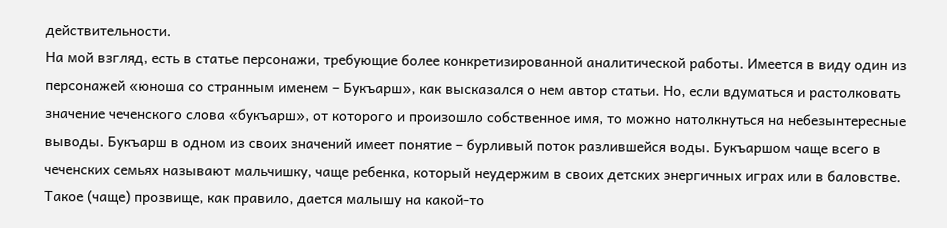действительности.
На мой взгляд, есть в статье персонажи, требующие более конкретизированной аналитической работы. Имеется в виду один из персонажей «юноша со странным именем – Букъарш», как высказался о нем автор статьи. Но, если вдуматься и растолковать значение чеченского слова «букъарш», от которого и произошло собственное имя, то можно натолкнуться на небезынтересные выводы. Букъарш в одном из своих значений имеет понятие – бурливый поток разлившейся воды. Букъаршом чаще всего в чеченских семьях называют мальчишку, чаще ребенка, который неудержим в своих детских энергичных играх или в баловстве. Такое (чаще) прозвище, как правило, дается малышу на какой-то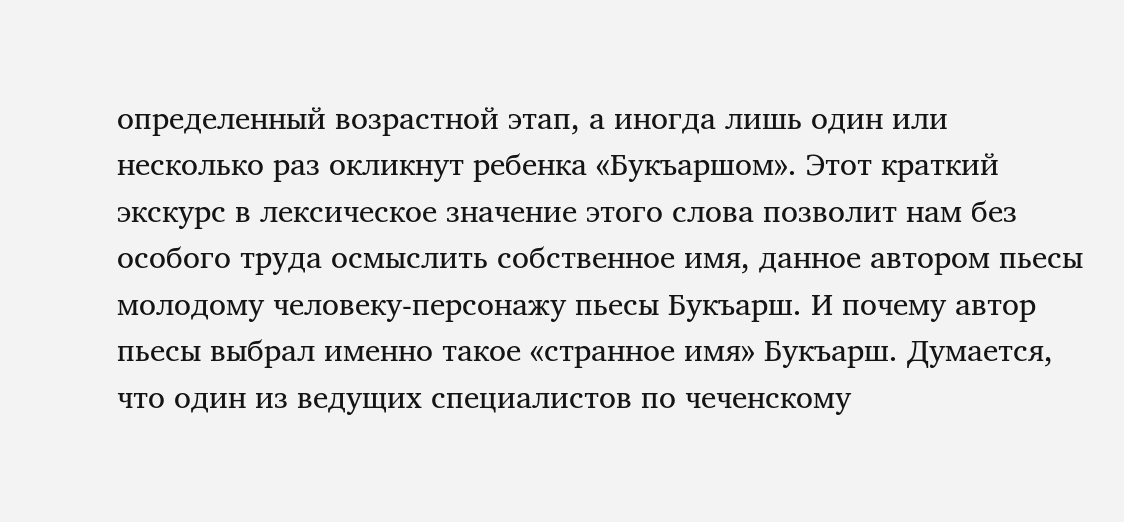определенный возрастной этап, а иногда лишь один или несколько раз окликнут ребенка «Букъаршом». Этот краткий экскурс в лексическое значение этого слова позволит нам без особого труда осмыслить собственное имя, данное автором пьесы молодому человеку-персонажу пьесы Букъарш. И почему автор пьесы выбрал именно такое «странное имя» Букъарш. Думается, что один из ведущих специалистов по чеченскому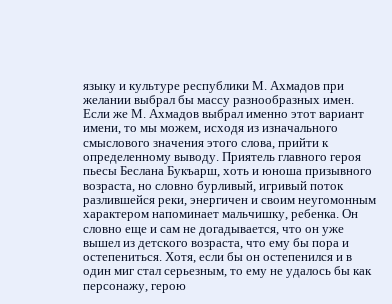языку и культуре республики М. Ахмадов при желании выбрал бы массу разнообразных имен. Если же М. Ахмадов выбрал именно этот вариант имени, то мы можем, исходя из изначального смыслового значения этого слова, прийти к определенному выводу. Приятель главного героя пьесы Беслана Букъарш, хоть и юноша призывного возраста, но словно бурливый, игривый поток разлившейся реки, энергичен и своим неугомонным характером напоминает мальчишку, ребенка. Он словно еще и сам не догадывается, что он уже вышел из детского возраста, что ему бы пора и остепениться. Хотя, если бы он остепенился и в один миг стал серьезным, то ему не удалось бы как персонажу, герою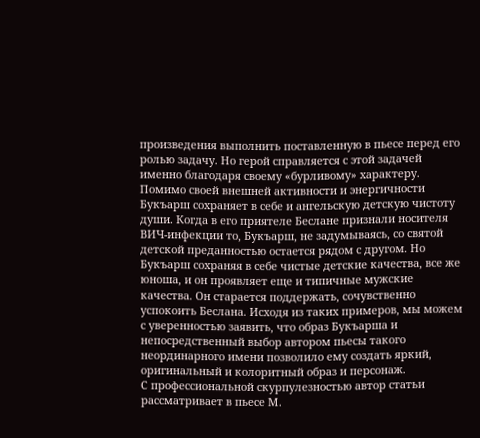произведения выполнить поставленную в пьесе перед его ролью задачу. Но герой справляется с этой задачей именно благодаря своему «бурливому» характеру. Помимо своей внешней активности и энергичности Букъарш сохраняет в себе и ангельскую детскую чистоту души. Когда в его приятеле Беслане признали носителя ВИЧ-инфекции то, Букъарш, не задумываясь, со святой детской преданностью остается рядом с другом. Но Букъарш сохраняя в себе чистые детские качества, все же юноша, и он проявляет еще и типичные мужские качества. Он старается поддержать, сочувственно успокоить Беслана. Исходя из таких примеров, мы можем с уверенностью заявить, что образ Букъарша и непосредственный выбор автором пьесы такого неординарного имени позволило ему создать яркий, оригинальный и колоритный образ и персонаж.
С профессиональной скурпулезностью автор статьи рассматривает в пьесе М.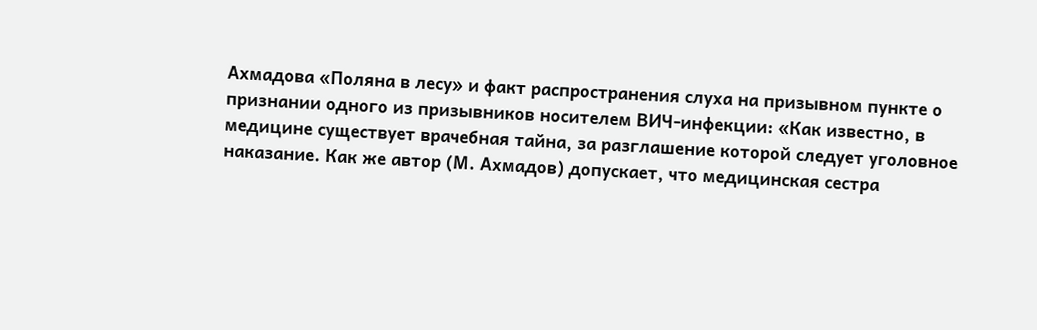Ахмадова «Поляна в лесу» и факт распространения слуха на призывном пункте о признании одного из призывников носителем ВИЧ-инфекции: «Как известно, в медицине существует врачебная тайна, за разглашение которой следует уголовное наказание. Как же автор (М. Ахмадов) допускает, что медицинская сестра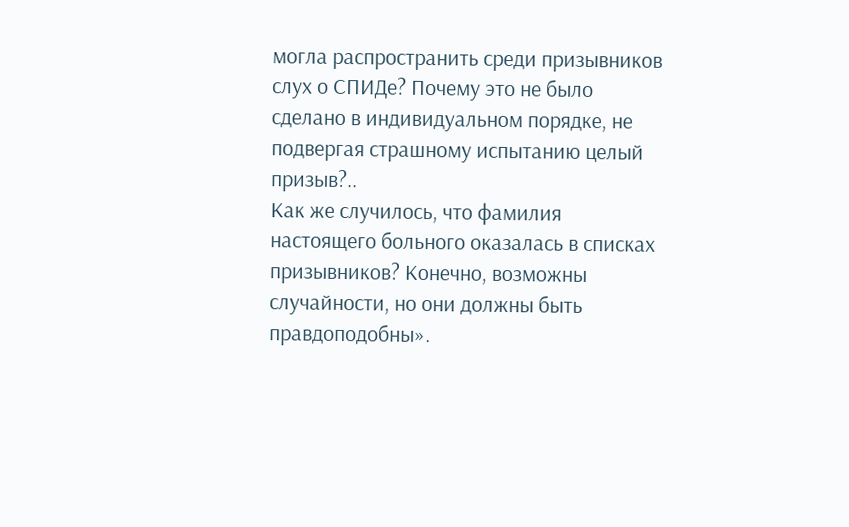могла распространить среди призывников слух о СПИДе? Почему это не было сделано в индивидуальном порядке, не подвергая страшному испытанию целый призыв?..
Как же случилось, что фамилия настоящего больного оказалась в списках призывников? Конечно, возможны случайности, но они должны быть правдоподобны».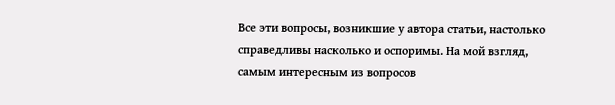Все эти вопросы, возникшие у автора статьи, настолько справедливы насколько и оспоримы. На мой взгляд, самым интересным из вопросов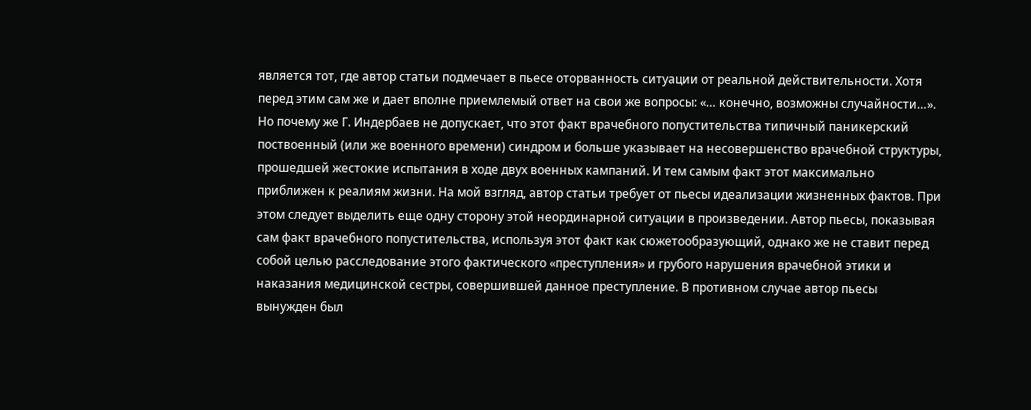является тот, где автор статьи подмечает в пьесе оторванность ситуации от реальной действительности. Хотя перед этим сам же и дает вполне приемлемый ответ на свои же вопросы: «… конечно, возможны случайности…». Но почему же Г. Индербаев не допускает, что этот факт врачебного попустительства типичный паникерский поствоенный (или же военного времени) синдром и больше указывает на несовершенство врачебной структуры, прошедшей жестокие испытания в ходе двух военных кампаний. И тем самым факт этот максимально приближен к реалиям жизни. На мой взгляд, автор статьи требует от пьесы идеализации жизненных фактов. При этом следует выделить еще одну сторону этой неординарной ситуации в произведении. Автор пьесы, показывая сам факт врачебного попустительства, используя этот факт как сюжетообразующий, однако же не ставит перед собой целью расследование этого фактического «преступления» и грубого нарушения врачебной этики и наказания медицинской сестры, совершившей данное преступление. В противном случае автор пьесы вынужден был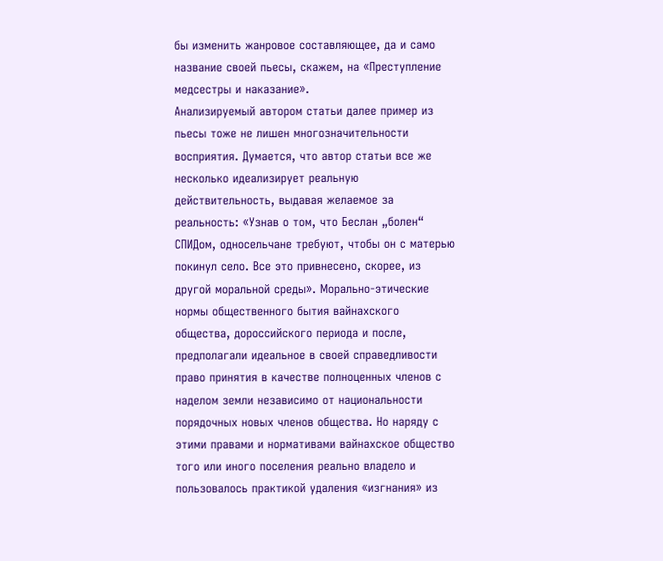бы изменить жанровое составляющее, да и само название своей пьесы, скажем, на «Преступление медсестры и наказание».
Анализируемый автором статьи далее пример из пьесы тоже не лишен многозначительности восприятия. Думается, что автор статьи все же несколько идеализирует реальную действительность, выдавая желаемое за реальность: «Узнав о том, что Беслан „болен“ СПИДом, односельчане требуют, чтобы он с матерью покинул село. Все это привнесено, скорее, из другой моральной среды». Морально-этические нормы общественного бытия вайнахского общества, дороссийского периода и после, предполагали идеальное в своей справедливости право принятия в качестве полноценных членов с наделом земли независимо от национальности порядочных новых членов общества. Но наряду с этими правами и нормативами вайнахское общество того или иного поселения реально владело и пользовалось практикой удаления «изгнания» из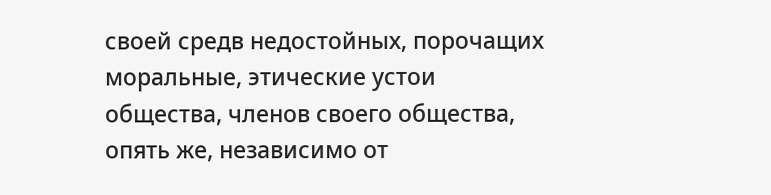своей средв недостойных, порочащих моральные, этические устои общества, членов своего общества, опять же, независимо от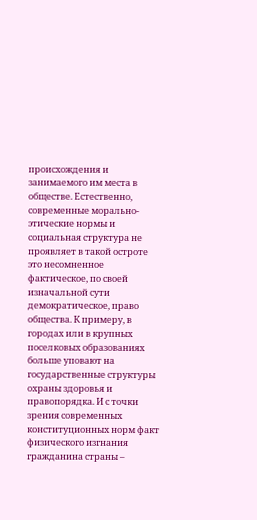происхождения и занимаемого им места в обществе. Естественно, современные морально-этические нормы и социальная структура не проявляет в такой остроте это несомненное фактическое, по своей изначальной сути демократическое, право общества. К примеру, в городах или в крупных поселковых образованиях больше уповают на государственные структуры охраны здоровья и правопорядка. И с точки зрения современных конституционных норм факт физического изгнания гражданина страны –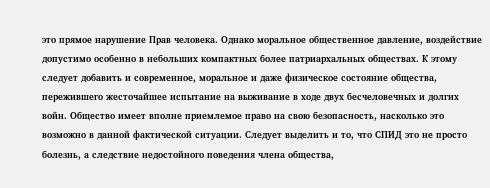это прямое нарушение Прав человека. Однако моральное общественное давление, воздействие допустимо особенно в небольших компактных более патриархальных обществах. К этому следует добавить и современное, моральное и даже физическое состояние общества, пережившего жесточайшее испытание на выживание в ходе двух бесчеловечных и долгих войн. Общество имеет вполне приемлемое право на свою безопасность, насколько это возможно в данной фактической ситуации. Следует выделить и то, что СПИД это не просто болезнь, а следствие недостойного поведения члена общества,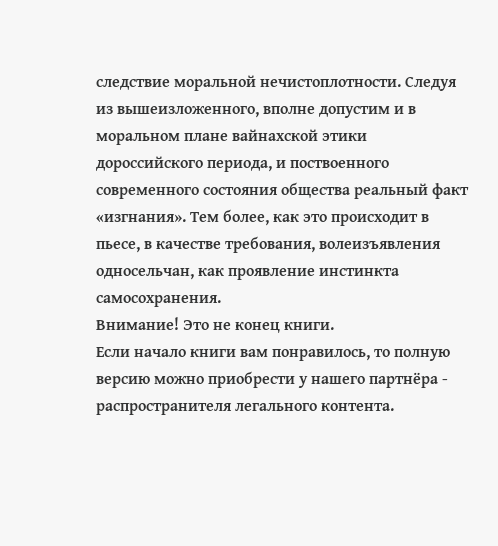следствие моральной нечистоплотности. Следуя из вышеизложенного, вполне допустим и в моральном плане вайнахской этики дороссийского периода, и поствоенного современного состояния общества реальный факт «изгнания». Тем более, как это происходит в пьесе, в качестве требования, волеизъявления односельчан, как проявление инстинкта самосохранения.
Внимание! Это не конец книги.
Если начало книги вам понравилось, то полную версию можно приобрести у нашего партнёра - распространителя легального контента.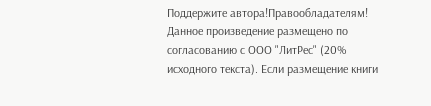Поддержите автора!Правообладателям!
Данное произведение размещено по согласованию с ООО "ЛитРес" (20% исходного текста). Если размещение книги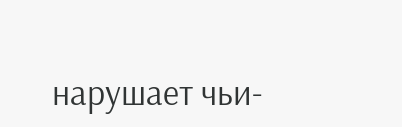нарушает чьи-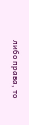либо права, то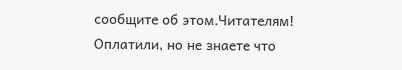сообщите об этом.Читателям!
Оплатили, но не знаете что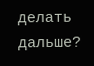делать дальше?